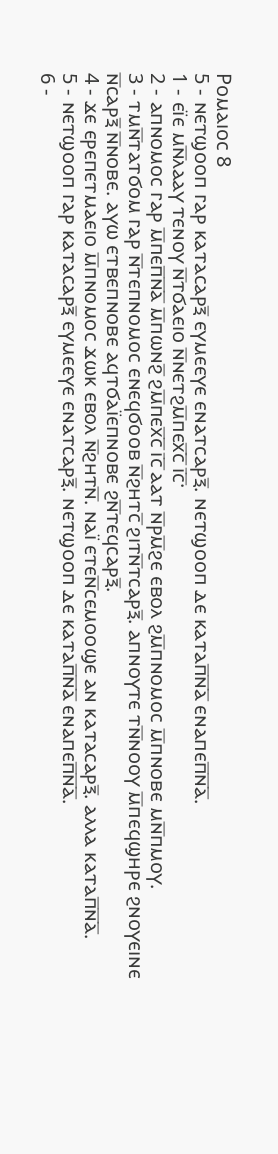Ⲣⲟⲙⲁⲓⲟⲥ 8
5 - ⲛⲉⲧϣⲟⲟⲡ ⲅⲁⲣ ⲕⲁⲧⲁⲥⲁⲣⲝ̅ ⲉⲩⲙⲉⲉⲩⲉ ⲉⲛⲁⲧⲥⲁⲣⲝ̅. ⲛⲉⲧϣⲟⲟⲡ ⲇⲉ ⲕⲁⲧⲁⲡ̅ⲛ̅ⲁ̅ ⲉⲛⲁⲡⲉⲡ̅ⲛ̅ⲁ̅.
1 - ⲉⲓ̈ⲉ ⲙⲛ̅ⲗⲁⲁⲩ ⲧⲉⲛⲟⲩ ⲛ̅ⲧϭⲁⲉⲓⲟ ⲛ̅ⲛⲉⲧϩⲙ̅ⲡⲉⲭ̅ⲥ̅ ⲓ̅ⲥ̅·
2 - ⲁⲡⲛⲟⲙⲟⲥ ⲅⲁⲣ ⲙ̅ⲡⲉⲡ̅ⲛ̅ⲁ̅ ⲙ̅ⲡⲱⲛϩ̅ ϩⲙ̅ⲡⲉⲭ̅ⲥ̅ ⲓ̅ⲥ̅ ⲁⲁⲧ ⲛ̅ⲣⲙ̅ϩⲉ ⲉⲃⲟⲗ ϩⲙ̅ⲡⲛⲟⲙⲟⲥ ⲙ̅ⲡⲛⲟⲃⲉ ⲙⲛ̅ⲡⲙⲟⲩ.
3 - ⲧⲙⲛ̅ⲧⲁⲧϭⲟⲙ ⲅⲁⲣ ⲛ̅ⲧⲉⲡⲛⲟⲙⲟⲥ ⲉⲛⲉϥϭⲟⲟⲃ ⲛ̅ϩⲏⲧⲥ̅ ϩⲓⲧⲛ̅ⲧⲥⲁⲣⲝ̅. ⲁⲡⲛⲟⲩⲧⲉ ⲧⲛ̅ⲛⲟⲟⲩ ⲙ̅ⲡⲉϥϣⲏⲣⲉ ϩⲛⲟⲩⲉⲓⲛⲉ ⲛ̅ⲥⲁⲣⲝ̅ ⲛ̅ⲛⲟⲃⲉ. ⲁⲩⲱ ⲉⲧⲃⲉⲡⲛⲟⲃⲉ ⲁϥⲧϭⲁⲓ̈ⲉⲡⲛⲟⲃⲉ ϩⲛ̅ⲧⲉϥⲥⲁⲣⲝ̅.
4 - ϫⲉ ⲉⲣⲉⲡⲉⲧⲙⲁⲉⲓⲟ ⲙ̅ⲡⲛⲟⲙⲟⲥ ϫⲱⲕ ⲉⲃⲟⲗ ⲛ̅ϩⲏⲧⲛ̅. ⲛⲁⲓ̈ ⲉⲧⲉⲛ̅ⲥⲉⲙⲟⲟϣⲉ ⲁⲛ ⲕⲁⲧⲁⲥⲁⲣⲝ̅. ⲁⲗⲗⲁ ⲕⲁⲧⲁⲡ̅ⲛ̅ⲁ̅.
5 - ⲛⲉⲧϣⲟⲟⲡ ⲅⲁⲣ ⲕⲁⲧⲁⲥⲁⲣⲝ̅ ⲉⲩⲙⲉⲉⲩⲉ ⲉⲛⲁⲧⲥⲁⲣⲝ̅. ⲛⲉⲧϣⲟⲟⲡ ⲇⲉ ⲕⲁⲧⲁⲡ̅ⲛ̅ⲁ̅ ⲉⲛⲁⲡⲉⲡ̅ⲛ̅ⲁ̅.
6 -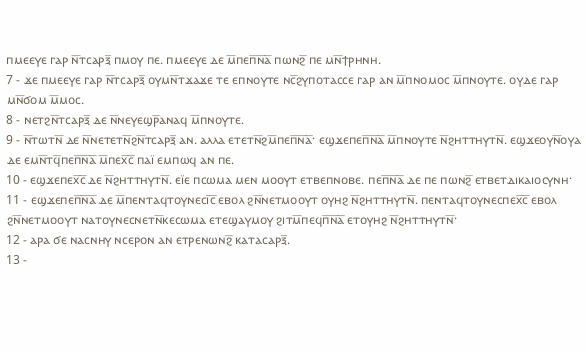ⲡⲙⲉⲉⲩⲉ ⲅⲁⲣ ⲛ̅ⲧⲥⲁⲣⲝ̅ ⲡⲙⲟⲩ ⲡⲉ. ⲡⲙⲉⲉⲩⲉ ⲇⲉ ⲙ̅ⲡⲉⲡ̅ⲛ̅ⲁ̅ ⲡⲱⲛϩ̅ ⲡⲉ ⲙⲛ̅ϯⲣⲏⲛⲏ.
7 - ϫⲉ ⲡⲙⲉⲉⲩⲉ ⲅⲁⲣ ⲛ̅ⲧⲥⲁⲣⲝ̅ ⲟⲩⲙⲛ̅ⲧϫⲁϫⲉ ⲧⲉ ⲉⲡⲛⲟⲩⲧⲉ ⲛⲥ̅ϩⲩⲡⲟⲧⲁⲥⲥⲉ ⲅⲁⲣ ⲁⲛ ⲙ̅ⲡⲛⲟⲙⲟⲥ ⲙ̅ⲡⲛⲟⲩⲧⲉ. ⲟⲩⲇⲉ ⲅⲁⲣ ⲙⲛ̅ϭⲟⲙ ⲙ̅ⲙⲟⲥ.
8 - ⲛⲉⲧϩⲛ̅ⲧⲥⲁⲣⲝ̅ ⲇⲉ ⲛ̅ⲛⲉⲩⲉϣⲣ̅ⲁⲛⲁϥ ⲙ̅ⲡⲛⲟⲩⲧⲉ.
9 - ⲛ̅ⲧⲱⲧⲛ̅ ⲇⲉ ⲛ̅ⲛⲉⲧⲉⲧⲛ̅ϩⲛ̅ⲧⲥⲁⲣⲝ̅ ⲁⲛ. ⲁⲗⲗⲁ ⲉⲧⲉⲧⲛ̅ϩⲙ̅ⲡⲉⲡ̅ⲛ̅ⲁ̅· ⲉϣϫⲉⲡⲉⲡ̅ⲛ̅ⲁ̅ ⲙ̅ⲡⲛⲟⲩⲧⲉ ⲛ̅ϩⲏⲧⲧⲏⲩⲧⲛ̅. ⲉϣϫⲉⲟⲩⲛ̅ⲟⲩⲁ ⲇⲉ ⲉⲙⲛ̅ⲧϥ̅ⲡⲉⲡ̅ⲛ̅ⲁ̅ ⲙ̅ⲡⲉⲭ̅ⲥ̅ ⲡⲁⲓ̈ ⲉⲙⲡⲱϥ ⲁⲛ ⲡⲉ.
10 - ⲉϣϫⲉⲡⲉⲭ̅ⲥ̅ ⲇⲉ ⲛ̅ϩⲏⲧⲧⲏⲩⲧⲛ̅. ⲉⲓ̈ⲉ ⲡⲥⲱⲙⲁ ⲙⲉⲛ ⲙⲟⲟⲩⲧ ⲉⲧⲃⲉⲡⲛⲟⲃⲉ. ⲡⲉⲡ̅ⲛ̅ⲁ̅ ⲇⲉ ⲡⲉ ⲡⲱⲛϩ̅ ⲉⲧⲃⲉⲧⲇⲓⲕⲁⲓⲟⲥⲩⲛⲏ·
11 - ⲉϣϫⲉⲡⲉⲡ̅ⲛ̅ⲁ̅ ⲇⲉ ⲙ̅ⲡⲉⲛⲧⲁϥⲧⲟⲩⲛⲉⲥⲓ̅ⲥ̅ ⲉⲃⲟⲗ ϩⲛ̅ⲛⲉⲧⲙⲟⲟⲩⲧ ⲟⲩⲏϩ ⲛ̅ϩⲏⲧⲧⲏⲩⲧⲛ̅. ⲡⲉⲛⲧⲁϥⲧⲟⲩⲛⲉⲥⲡⲉⲭ̅ⲥ̅ ⲉⲃⲟⲗ ϩⲛ̅ⲛⲉⲧⲙⲟⲟⲩⲧ ⲛⲁⲧⲟⲩⲛⲉⲥⲛⲉⲧⲛ̅ⲕⲉⲥⲱⲙⲁ ⲉⲧⲉϣⲁⲩⲙⲟⲩ ϩⲓⲧⲙ̅ⲡⲉϥⲡ̅ⲛ̅ⲁ̅ ⲉⲧⲟⲩⲏϩ ⲛ̅ϩⲏⲧⲧⲏⲩⲧⲛ̅·
12 - ⲁⲣⲁ ϭⲉ ⲛⲁⲥⲛⲏⲩ ⲛⲥⲉⲣⲟⲛ ⲁⲛ ⲉⲧⲣⲉⲛⲱⲛϩ̅ ⲕⲁⲧⲁⲥⲁⲣⲝ̅.
13 -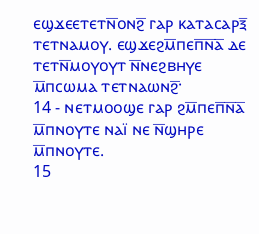ⲉϣϫⲉⲉⲧⲉⲧⲛ̅ⲟⲛϩ̅ ⲅⲁⲣ ⲕⲁⲧⲁⲥⲁⲣⲝ̅ ⲧⲉⲧⲛⲁⲙⲟⲩ. ⲉϣϫⲉϩⲙ̅ⲡⲉⲡ̅ⲛ̅ⲁ̅ ⲇⲉ ⲧⲉⲧⲛ̅ⲙⲟⲩⲟⲩⲧ ⲛ̅ⲛⲉϩⲃⲏⲩⲉ ⲙ̅ⲡⲥⲱⲙⲁ ⲧⲉⲧⲛⲁⲱⲛϩ̅·
14 - ⲛⲉⲧⲙⲟⲟϣⲉ ⲅⲁⲣ ϩⲙ̅ⲡⲉⲡ̅ⲛ̅ⲁ̅ ⲙ̅ⲡⲛⲟⲩⲧⲉ ⲛⲁⲓ̈ ⲛⲉ ⲛ̅ϣⲏⲣⲉ ⲙ̅ⲡⲛⲟⲩⲧⲉ.
15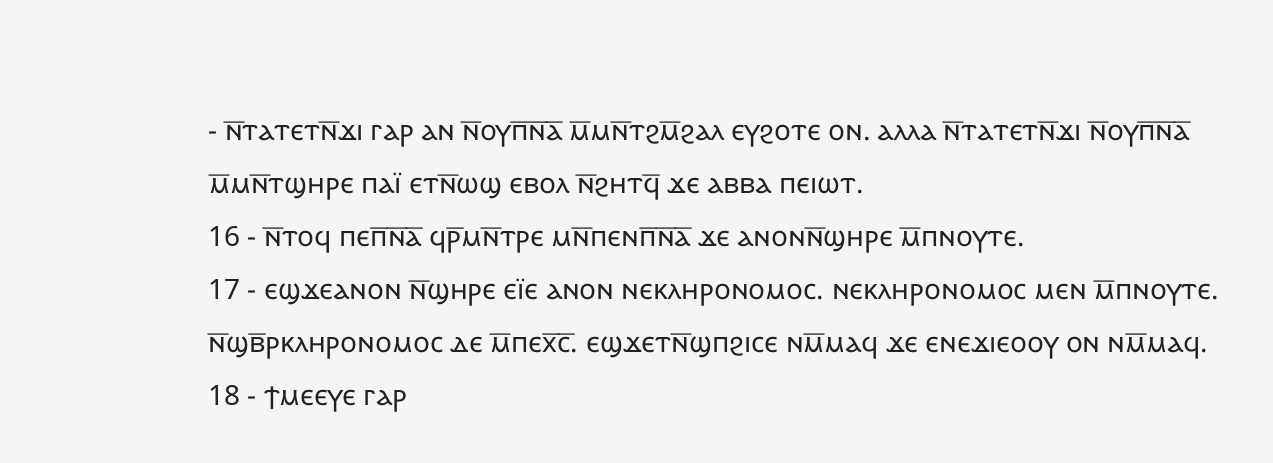- ⲛ̅ⲧⲁⲧⲉⲧⲛ̅ϫⲓ ⲅⲁⲣ ⲁⲛ ⲛ̅ⲟⲩⲡ̅ⲛ̅ⲁ̅ ⲙ̅ⲙⲛ̅ⲧϩⲙ̅ϩⲁⲗ ⲉⲩϩⲟⲧⲉ ⲟⲛ. ⲁⲗⲗⲁ ⲛ̅ⲧⲁⲧⲉⲧⲛ̅ϫⲓ ⲛ̅ⲟⲩⲡ̅ⲛ̅ⲁ̅ ⲙ̅ⲙⲛ̅ⲧϣⲏⲣⲉ ⲡⲁⲓ̈ ⲉⲧⲛ̅ⲱϣ ⲉⲃⲟⲗ ⲛ̅ϩⲏⲧϥ̅ ϫⲉ ⲁⲃⲃⲁ ⲡⲉⲓⲱⲧ.
16 - ⲛ̅ⲧⲟϥ ⲡⲉⲡ̅ⲛ̅ⲁ̅ ϥⲣ̅ⲙⲛ̅ⲧⲣⲉ ⲙⲛ̅ⲡⲉⲛⲡ̅ⲛ̅ⲁ̅ ϫⲉ ⲁⲛⲟⲛⲛ̅ϣⲏⲣⲉ ⲙ̅ⲡⲛⲟⲩⲧⲉ.
17 - ⲉϣϫⲉⲁⲛⲟⲛ ⲛ̅ϣⲏⲣⲉ ⲉⲓ̈ⲉ ⲁⲛⲟⲛ ⲛⲉⲕⲗⲏⲣⲟⲛⲟⲙⲟⲥ. ⲛⲉⲕⲗⲏⲣⲟⲛⲟⲙⲟⲥ ⲙⲉⲛ ⲙ̅ⲡⲛⲟⲩⲧⲉ. ⲛ̅ϣⲃ̅ⲣⲕⲗⲏⲣⲟⲛⲟⲙⲟⲥ ⲇⲉ ⲙ̅ⲡⲉⲭ̅ⲥ̅. ⲉϣϫⲉⲧⲛ̅ϣⲡϩⲓⲥⲉ ⲛⲙ̅ⲙⲁϥ ϫⲉ ⲉⲛⲉϫⲓⲉⲟⲟⲩ ⲟⲛ ⲛⲙ̅ⲙⲁϥ.
18 - ϯⲙⲉⲉⲩⲉ ⲅⲁⲣ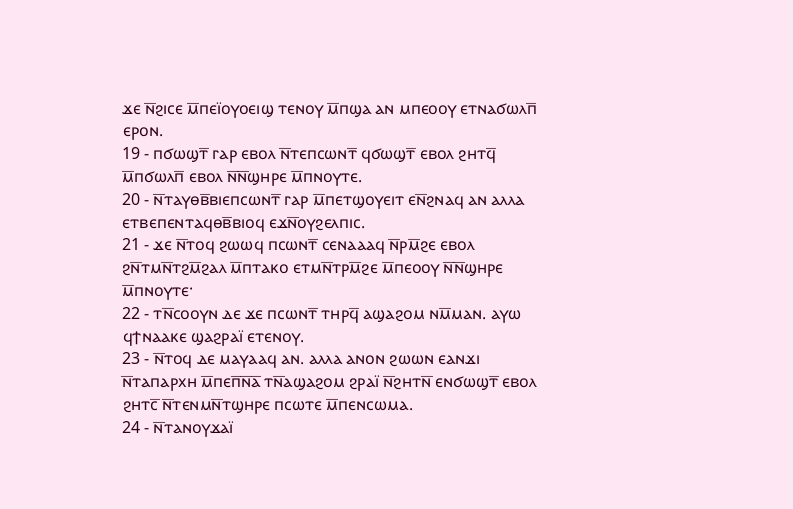ϫⲉ ⲛ̅ϩⲓⲥⲉ ⲙ̅ⲡⲉⲓ̈ⲟⲩⲟⲉⲓϣ ⲧⲉⲛⲟⲩ ⲙ̅ⲡϣⲁ ⲁⲛ ⲙⲡⲉⲟⲟⲩ ⲉⲧⲛⲁϭⲱⲗⲡ̅ ⲉⲣⲟⲛ.
19 - ⲡϭⲱϣⲧ̅ ⲅⲁⲣ ⲉⲃⲟⲗ ⲛ̅ⲧⲉⲡⲥⲱⲛⲧ̅ ϥϭⲱϣⲧ̅ ⲉⲃⲟⲗ ϩⲏⲧϥ̅ ⲙ̅ⲡϭⲱⲗⲡ̅ ⲉⲃⲟⲗ ⲛ̅ⲛ̅ϣⲏⲣⲉ ⲙ̅ⲡⲛⲟⲩⲧⲉ.
20 - ⲛ̅ⲧⲁⲩⲑⲃ̅ⲃⲓⲉⲡⲥⲱⲛⲧ̅ ⲅⲁⲣ ⲙ̅ⲡⲉⲧϣⲟⲩⲉⲓⲧ ⲉⲛ̅ϩⲛⲁϥ ⲁⲛ ⲁⲗⲗⲁ ⲉⲧⲃⲉⲡⲉⲛⲧⲁϥⲑⲃ̅ⲃⲓⲟϥ ⲉϫⲛ̅ⲟⲩϩⲉⲗⲡⲓⲥ.
21 - ϫⲉ ⲛ̅ⲧⲟϥ ϩⲱⲱϥ ⲡⲥⲱⲛⲧ̅ ⲥⲉⲛⲁⲁⲁϥ ⲛ̅ⲣⲙ̅ϩⲉ ⲉⲃⲟⲗ ϩⲛ̅ⲧⲙⲛ̅ⲧϩⲙ̅ϩⲁⲗ ⲙ̅ⲡⲧⲁⲕⲟ ⲉⲧⲙⲛ̅ⲧⲣⲙ̅ϩⲉ ⲙ̅ⲡⲉⲟⲟⲩ ⲛ̅ⲛ̅ϣⲏⲣⲉ ⲙ̅ⲡⲛⲟⲩⲧⲉ·
22 - ⲧⲛ̅ⲥⲟⲟⲩⲛ ⲇⲉ ϫⲉ ⲡⲥⲱⲛⲧ̅ ⲧⲏⲣϥ̅ ⲁϣⲁϩⲟⲙ ⲛⲙ̅ⲙⲁⲛ. ⲁⲩⲱ ϥϯⲛⲁⲁⲕⲉ ϣⲁϩⲣⲁⲓ̈ ⲉⲧⲉⲛⲟⲩ.
23 - ⲛ̅ⲧⲟϥ ⲇⲉ ⲙⲁⲩⲁⲁϥ ⲁⲛ. ⲁⲗⲗⲁ ⲁⲛⲟⲛ ϩⲱⲱⲛ ⲉⲁⲛϫⲓ ⲛ̅ⲧⲁⲡⲁⲣⲭⲏ ⲙ̅ⲡⲉⲡ̅ⲛ̅ⲁ̅ ⲧⲛ̅ⲁϣⲁϩⲟⲙ ϩⲣⲁⲓ̈ ⲛ̅ϩⲏⲧⲛ̅ ⲉⲛϭⲱϣⲧ̅ ⲉⲃⲟⲗ ϩⲏⲧⲥ̅ ⲛ̅ⲧⲉⲛⲙⲛ̅ⲧϣⲏⲣⲉ ⲡⲥⲱⲧⲉ ⲙ̅ⲡⲉⲛⲥⲱⲙⲁ.
24 - ⲛ̅ⲧⲁⲛⲟⲩϫⲁⲓ̈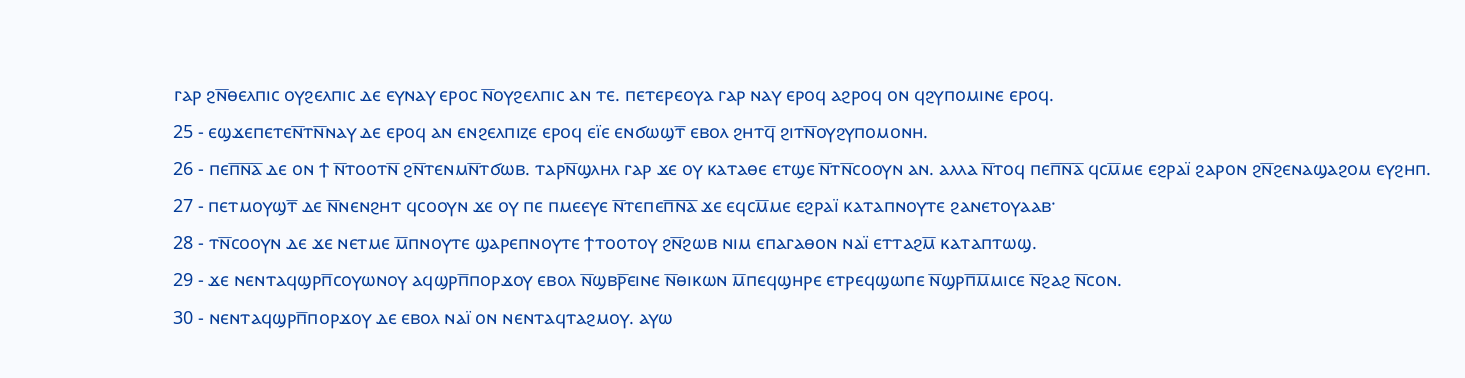ⲅⲁⲣ ϩⲛ̅ⲑⲉⲗⲡⲓⲥ ⲟⲩϩⲉⲗⲡⲓⲥ ⲇⲉ ⲉⲩⲛⲁⲩ ⲉⲣⲟⲥ ⲛ̅ⲟⲩϩⲉⲗⲡⲓⲥ ⲁⲛ ⲧⲉ. ⲡⲉⲧⲉⲣⲉⲟⲩⲁ ⲅⲁⲣ ⲛⲁⲩ ⲉⲣⲟϥ ⲁϩⲣⲟϥ ⲟⲛ ϥϩⲩⲡⲟⲙⲓⲛⲉ ⲉⲣⲟϥ.
25 - ⲉϣϫⲉⲡⲉⲧⲉⲛ̅ⲧⲛ̅ⲛⲁⲩ ⲇⲉ ⲉⲣⲟϥ ⲁⲛ ⲉⲛϩⲉⲗⲡⲓⲍⲉ ⲉⲣⲟϥ ⲉⲓ̈ⲉ ⲉⲛϭⲱϣⲧ̅ ⲉⲃⲟⲗ ϩⲏⲧϥ̅ ϩⲓⲧⲛ̅ⲟⲩϩⲩⲡⲟⲙⲟⲛⲏ.
26 - ⲡⲉⲡ̅ⲛ̅ⲁ̅ ⲇⲉ ⲟⲛ ϯ ⲛ̅ⲧⲟⲟⲧⲛ̅ ϩⲛ̅ⲧⲉⲛⲙⲛ̅ⲧϭⲱⲃ. ⲧⲁⲣⲛ̅ϣⲗⲏⲗ ⲅⲁⲣ ϫⲉ ⲟⲩ ⲕⲁⲧⲁⲑⲉ ⲉⲧϣⲉ ⲛ̅ⲧⲛ̅ⲥⲟⲟⲩⲛ ⲁⲛ. ⲁⲗⲗⲁ ⲛ̅ⲧⲟϥ ⲡⲉⲡ̅ⲛ̅ⲁ̅ ϥⲥⲙ̅ⲙⲉ ⲉϩⲣⲁⲓ̈ ϩⲁⲣⲟⲛ ϩⲛ̅ϩⲉⲛⲁϣⲁϩⲟⲙ ⲉⲩϩⲏⲡ.
27 - ⲡⲉⲧⲙⲟⲩϣⲧ̅ ⲇⲉ ⲛ̅ⲛⲉⲛϩⲏⲧ ϥⲥⲟⲟⲩⲛ ϫⲉ ⲟⲩ ⲡⲉ ⲡⲙⲉⲉⲩⲉ ⲛ̅ⲧⲉⲡⲉⲡ̅ⲛ̅ⲁ̅ ϫⲉ ⲉϥⲥⲙ̅ⲙⲉ ⲉϩⲣⲁⲓ̈ ⲕⲁⲧⲁⲡⲛⲟⲩⲧⲉ ϩⲁⲛⲉⲧⲟⲩⲁⲁⲃ·
28 - ⲧⲛ̅ⲥⲟⲟⲩⲛ ⲇⲉ ϫⲉ ⲛⲉⲧⲙⲉ ⲙ̅ⲡⲛⲟⲩⲧⲉ ϣⲁⲣⲉⲡⲛⲟⲩⲧⲉ ϯⲧⲟⲟⲧⲟⲩ ϩⲛ̅ϩⲱⲃ ⲛⲓⲙ ⲉⲡⲁⲅⲁⲑⲟⲛ ⲛⲁⲓ̈ ⲉⲧⲧⲁϩⲙ̅ ⲕⲁⲧⲁⲡⲧⲱϣ.
29 - ϫⲉ ⲛⲉⲛⲧⲁϥϣⲣⲡ̅ⲥⲟⲩⲱⲛⲟⲩ ⲁϥϣⲣⲡ̅ⲡⲟⲣϫⲟⲩ ⲉⲃⲟⲗ ⲛ̅ϣⲃⲣ̅ⲉⲓⲛⲉ ⲛ̅ⲑⲓⲕⲱⲛ ⲙ̅ⲡⲉϥϣⲏⲣⲉ ⲉⲧⲣⲉϥϣⲱⲡⲉ ⲛ̅ϣⲣⲡ̅ⲙ̅ⲙⲓⲥⲉ ⲛ̅ϩⲁϩ ⲛ̅ⲥⲟⲛ.
30 - ⲛⲉⲛⲧⲁϥϣⲣⲡ̅ⲡⲟⲣϫⲟⲩ ⲇⲉ ⲉⲃⲟⲗ ⲛⲁⲓ̈ ⲟⲛ ⲛⲉⲛⲧⲁϥⲧⲁϩⲙⲟⲩ. ⲁⲩⲱ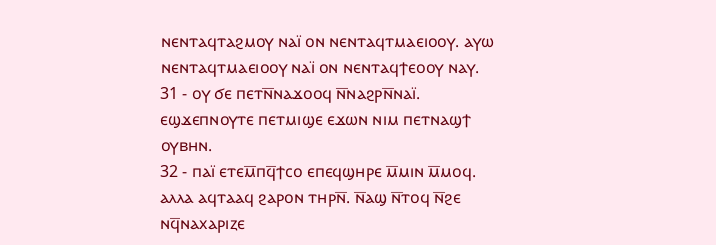ⲛⲉⲛⲧⲁϥⲧⲁϩⲙⲟⲩ ⲛⲁⲓ̈ ⲟⲛ ⲛⲉⲛⲧⲁϥⲧⲙⲁⲉⲓⲟⲟⲩ. ⲁⲩⲱ ⲛⲉⲛⲧⲁϥⲧⲙⲁⲉⲓⲟⲟⲩ ⲛⲁⲓ̈ ⲟⲛ ⲛⲉⲛⲧⲁϥϯⲉⲟⲟⲩ ⲛⲁⲩ.
31 - ⲟⲩ ϭⲉ ⲡⲉⲧⲛ̅ⲛⲁϫⲟⲟϥ ⲛ̅ⲛⲁϩⲣⲛ̅ⲛⲁⲓ̈. ⲉϣϫⲉⲡⲛⲟⲩⲧⲉ ⲡⲉⲧⲙⲓϣⲉ ⲉϫⲱⲛ ⲛⲓⲙ ⲡⲉⲧⲛⲁϣϯ ⲟⲩⲃⲏⲛ.
32 - ⲡⲁⲓ̈ ⲉⲧⲉⲙ̅ⲡϥ̅ϯⲥⲟ ⲉⲡⲉϥϣⲏⲣⲉ ⲙ̅ⲙⲓⲛ ⲙ̅ⲙⲟϥ. ⲁⲗⲗⲁ ⲁϥⲧⲁⲁϥ ϩⲁⲣⲟⲛ ⲧⲏⲣⲛ̅. ⲛ̅ⲁϣ ⲛ̅ⲧⲟϥ ⲛ̅ϩⲉ ⲛϥ̅ⲛⲁⲭⲁⲣⲓⲍⲉ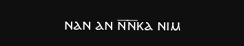ⲛⲁⲛ ⲁⲛ ⲛ̅ⲛ̅ⲕⲁ ⲛⲓⲙ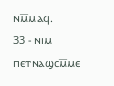ⲛⲙ̅ⲙⲁϥ.
33 - ⲛⲓⲙ ⲡⲉⲧⲛⲁϣⲥⲙ̅ⲙⲉ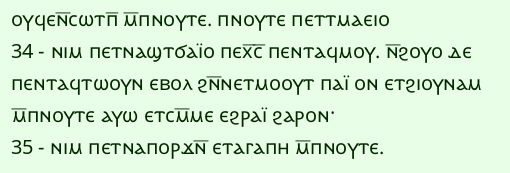ⲟⲩϥⲉⲛ̅ⲥⲱⲧⲡ̅ ⲙ̅ⲡⲛⲟⲩⲧⲉ. ⲡⲛⲟⲩⲧⲉ ⲡⲉⲧⲧⲙⲁⲉⲓⲟ
34 - ⲛⲓⲙ ⲡⲉⲧⲛⲁϣⲧϭⲁⲓ̈ⲟ ⲡⲉⲭ̅ⲥ̅ ⲡⲉⲛⲧⲁϥⲙⲟⲩ. ⲛ̅ϩⲟⲩⲟ ⲇⲉ ⲡⲉⲛⲧⲁϥⲧⲱⲟⲩⲛ ⲉⲃⲟⲗ ϩⲛ̅ⲛⲉⲧⲙⲟⲟⲩⲧ ⲡⲁⲓ̈ ⲟⲛ ⲉⲧϩⲓⲟⲩⲛⲁⲙ ⲙ̅ⲡⲛⲟⲩⲧⲉ ⲁⲩⲱ ⲉⲧⲥⲙ̅ⲙⲉ ⲉϩⲣⲁⲓ̈ ϩⲁⲣⲟⲛ·
35 - ⲛⲓⲙ ⲡⲉⲧⲛⲁⲡⲟⲣϫⲛ̅ ⲉⲧⲁⲅⲁⲡⲏ ⲙ̅ⲡⲛⲟⲩⲧⲉ.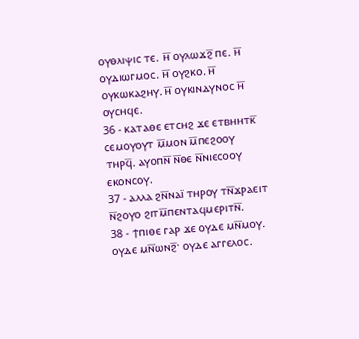ⲟⲩⲑⲗⲓⲯⲓⲥ ⲧⲉ. ⲏ̅ ⲟⲩⲗⲱϫϩ̅ ⲡⲉ. ⲏ̅ ⲟⲩⲇⲓⲱⲅⲙⲟⲥ. ⲏ̅ ⲟⲩϩⲕⲟ. ⲏ̅ ⲟⲩⲕⲱⲕⲁϩⲏⲩ. ⲏ̅ ⲟⲩⲕⲓⲛⲇⲩⲛⲟⲥ ⲏ̅ ⲟⲩⲥⲏϥⲉ.
36 - ⲕⲁⲧⲁⲑⲉ ⲉⲧⲥⲏϩ ϫⲉ ⲉⲧⲃⲏⲏⲧⲕ̅ ⲥⲉⲙⲟⲩⲟⲩⲧ ⲙ̅ⲙⲟⲛ ⲙ̅ⲡⲉϩⲟⲟⲩ ⲧⲏⲣϥ̅. ⲁⲩⲟⲡⲛ̅ ⲛ̅ⲑⲉ ⲛ̅ⲛⲓⲉⲥⲟⲟⲩ ⲉⲕⲟⲛⲥⲟⲩ.
37 - ⲁⲗⲗⲁ ϩⲛ̅ⲛⲁⲓ̈ ⲧⲏⲣⲟⲩ ⲧⲛ̅ϫⲣⲁⲉⲓⲧ ⲛ̅ϩⲟⲩⲟ ϩⲓⲧⲙ̅ⲡⲉⲛⲧⲁϥⲙⲉⲣⲓⲧⲛ̅.
38 - ϯⲡⲓⲑⲉ ⲅⲁⲣ ϫⲉ ⲟⲩⲇⲉ ⲙⲛ̅ⲙⲟⲩ. ⲟⲩⲇⲉ ⲙⲛ̅ⲱⲛϩ̅· ⲟⲩⲇⲉ ⲁⲅⲅⲉⲗⲟⲥ.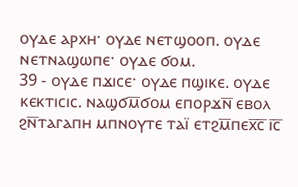ⲟⲩⲇⲉ ⲁⲣⲭⲏ· ⲟⲩⲇⲉ ⲛⲉⲧϣⲟⲟⲡ. ⲟⲩⲇⲉ ⲛⲉⲧⲛⲁϣⲱⲡⲉ· ⲟⲩⲇⲉ ϭⲟⲙ.
39 - ⲟⲩⲇⲉ ⲡϫⲓⲥⲉ· ⲟⲩⲇⲉ ⲡϣⲓⲕⲉ. ⲟⲩⲇⲉ ⲕⲉⲕⲧⲓⲥⲓⲥ. ⲛⲁϣϭⲙ̅ϭⲟⲙ ⲉⲡⲟⲣϫⲛ̅ ⲉⲃⲟⲗ ϩⲛ̅ⲧⲁⲅⲁⲡⲏ ⲙⲡⲛⲟⲩⲧⲉ ⲧⲁⲓ̈ ⲉⲧϩⲙ̅ⲡⲉⲭ̅ⲥ̅ ⲓ̅ⲥ̅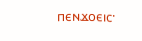ⲡⲉⲛϫⲟⲉⲓⲥ·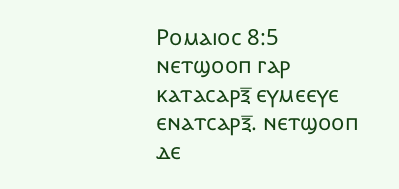Ⲣⲟⲙⲁⲓⲟⲥ 8:5
ⲛⲉⲧϣⲟⲟⲡ ⲅⲁⲣ ⲕⲁⲧⲁⲥⲁⲣⲝ̅ ⲉⲩⲙⲉⲉⲩⲉ ⲉⲛⲁⲧⲥⲁⲣⲝ̅. ⲛⲉⲧϣⲟⲟⲡ ⲇⲉ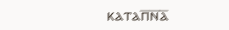ⲕⲁⲧⲁⲡ̅ⲛ̅ⲁ̅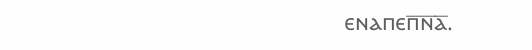ⲉⲛⲁⲡⲉⲡ̅ⲛ̅ⲁ̅.